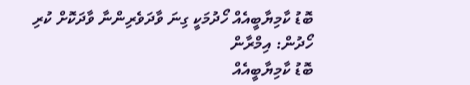ބޮޑު ކާމިޔާބީއެއް ހޯދުމަކީ ގިނަ ވާދަވެރިންނާ ވާދަކޮށް ކުރި ހޯދުން: އިމްރާން
ބޮޑު ކާމިޔާބީއެއް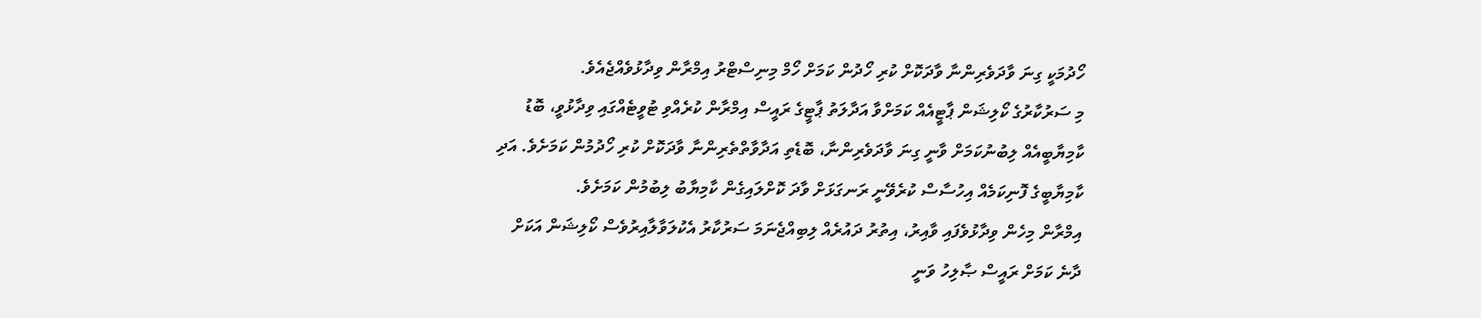ހޯދުމަކީ ގިނަ ވާދަވެރިންނާ ވާދަކޮށް ކުރި ހޯދުން ކަމަށް ހޯމް މިނިސްޓްރު އިމްރާން ވިދާޅުވެއްޖެއެވެ.
މި ސަރުކާރުގެ ކޯލިޝަން ޕާޓީއެއް ކަމަށްވާ އަދާލަތު ޕާޓީގެ ރައީސް އިމްރާން ކުރެއްވި ޓުވީޓެއްގައި ވިދާޅުވީ، ބޮޑު ކާމިޔާބީއެއް ލިބުނުކަމަށް ވާނީ ގިނަ ވާދަވެރިންނާ، ބޮޑެތި އަދާވާތްތެރިންނާ ވާދަކޮށް ކުރި ހޯދުމުން ކަމަށެވެ. އަދި ކާމިޔާބީގެ ފޮނިކަމެއް އިހުސާސް ކުރެވޭނީ ރަނގަޅަށް ވާދަ ކޮށްލައިގެން ކާމިޔާބު ލިބުމުން ކަމަށެވެ.
އިމްރާން މިހެން ވިދާޅުވެފައި ވާއިރު، އިތުރު ދައުރެއް ލިބިއްޖެނަމަ ސަރުކާރު އެކުލަވާލާއިރުވެސް ކޯލިޝަން އަކަށް ދާނެ ކަމަށް ރައީސް ޞާލިހު ވަނީ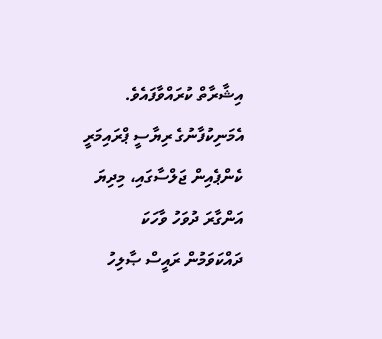އިޝާރާތް ކުރައްވާފައެވެ.
އެމަނިކުފާނުގެ ރިޔާސީ ޕްރައިމަރީ ކެންޕެއިން ޖަލްސާގައި، މިދިޔަ އަންގާރަ ދުވަހު ވާހަކަ ދައްކަވަމުން ރައީސް ޞާލިހު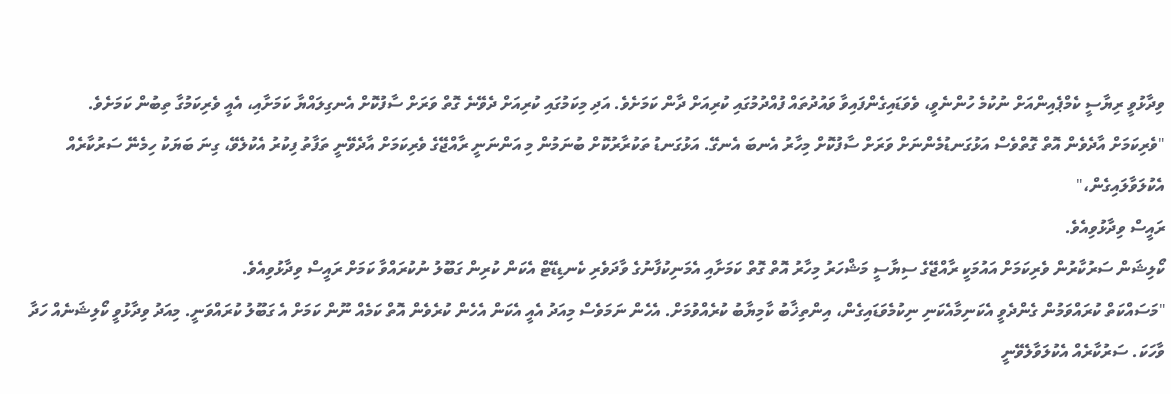ވިދާޅުވީ ރިޔާސީ ކެމްޕެއިންއަށް ނުކުމެ ހުންނެވީ، ވެވަޑައިގެންފައިވާ ވައުދުތައް ފުއްދުމުގައި ކުރިއަށް ދާން ކަމަށެވެ. އަދި މިކަމުގައި ކުރިއަށް ދެވޭނެ ގޮތް ވަރަށް ސާފުކޮށް އެނގިލައްޔާ ކަމަށާއި، އެއީ ވެރިކަމުގާ ތިބުން ކަމަށެވެ.
"ވެރިކަމަށް އާދެވެން އޮތް ގޮތްވެސް އަޅުގަނޑުމެންނަށް ވަރަށް ސާފުކޮށް މިހާރު އެނބަ އެނގޭ. އަޅުގަނޑު ތަކުރާރުކޮށް ބުނަމުން މި އަންނަނީ ރާއްޖޭގެ ވެރިކަމަށް އާދެވޭނީ ތަފާތު ފިކުރު އެކުލެވޭ، ގިނަ ބަޔަކު ހިމެނޭ ސަރުކާރެއް އެކުލަވާލައިގެން،"
ރައީސް ވިދާޅުވިއެވެ.
ކޯލިޝަން ސަރުކާރުން ވެރިކަމަށް އައުމަކީ ރާއްޖޭގެ ސިޔާސީ މަޝްހަރު މިހާރު އޮތް ގޮތް ކަމަށާއި އެމަނިކުފާނުގެ ވާދަވެރި ކެނޑިޑޭޓް އެކަން ކުރިން ގަބޫލު ނުކުރައްވާ ކަމަށް ރައީސް ވިދާޅުވިއެވެ.
"މަސައްކަތް ކުރައްވަމުން ގެންދެވީ އެކަނިމާއެކަނި ނިކުމެވަޑައިގެން، އިންތިޚާބު ކާމިޔާބު ކުރެއްވުމަށް. އެހެން ނަމަވެސް މިއަދު އެއީ އެކަން އެހެން ކުރެވެން އޮތް ކަމެއް ނޫން ކަމަށް އެ ގަބޫލު ކުރައްވަނީ. މިއަދު ވިދާޅުވީ ކޯލިޝަނެއް ހަދާ ވާހަކަ. ސަރުކާރެއް އެކުލަވާލެވޭނީ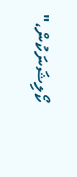ކޯލިޝަނަކުން،"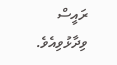ރައީސް ވިދާޅުވިއެވެ.